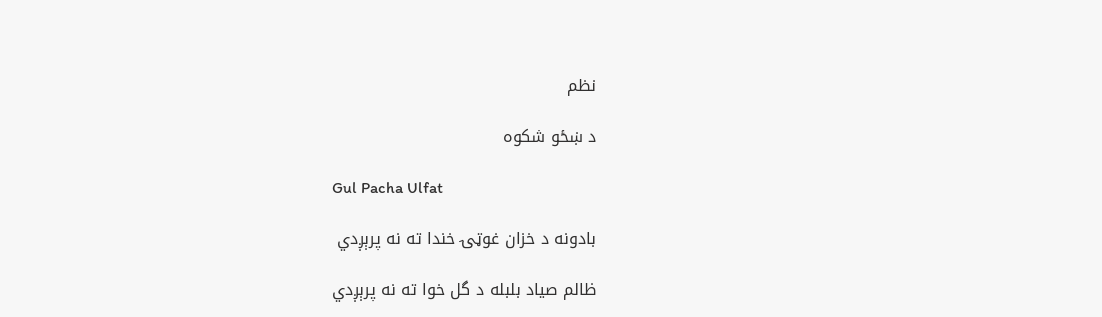نظم

د ښځو شکوه

Gul Pacha Ulfat

بادونه د خزان غوټۍ خندا ته نه پرېږدي

ظالم صياد بلبله د گل خوا ته نه پرېږدي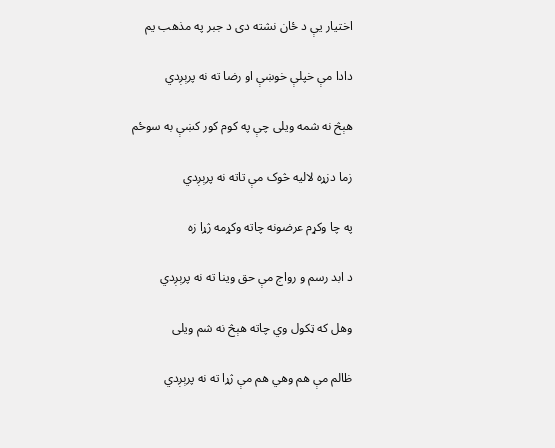اختيار يې د ځان نشته دی د جبر په مذهب يم

دادا مې خپلې خوښې او رضا ته نه پرېږدي

هېڅ نه شمه ويلی چې په کوم کور کښې به سوځم

زما دزړه لاليه څوک مې تاته نه پرېږدي

په چا وکړم عرضونه چاته وکړمه ژړا زه

د ابد رسم و رواج مې حق وينا ته نه پرېږدي

وهل که ټکول وي چاته هېڅ نه شم ويلی

ظالم مې هم وهي هم مې ژړا ته نه پرېږدي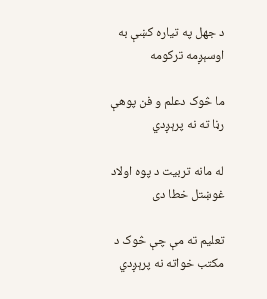د جهل په تياره کښې به اوسېږمه ترکومه

ما څوک دعلم و فن پوهې رڼا ته نه پرېږدي

له مانه تربيت د پوه اولاد غوښتل خطا دی

تعليم ته مې چې څوک د مکتب خواته نه پرېږدي